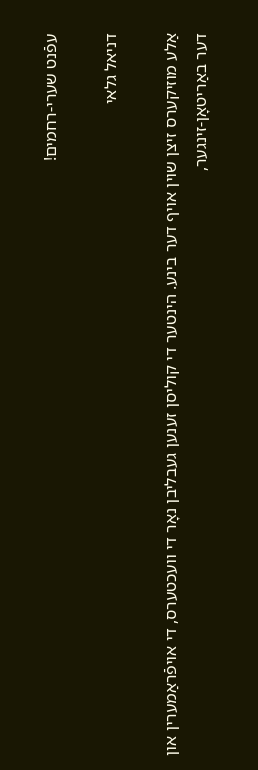עפֿנט שערי-רחמים!

דניאל גלאי

אַלע מוזיקערס זיצן שוין אויף דער בינע. הינטער די קוליסן זענען געבליבן נאָר די וועכטערס, די אויפֿראַמערין און דער באַריטאָן-זינגער,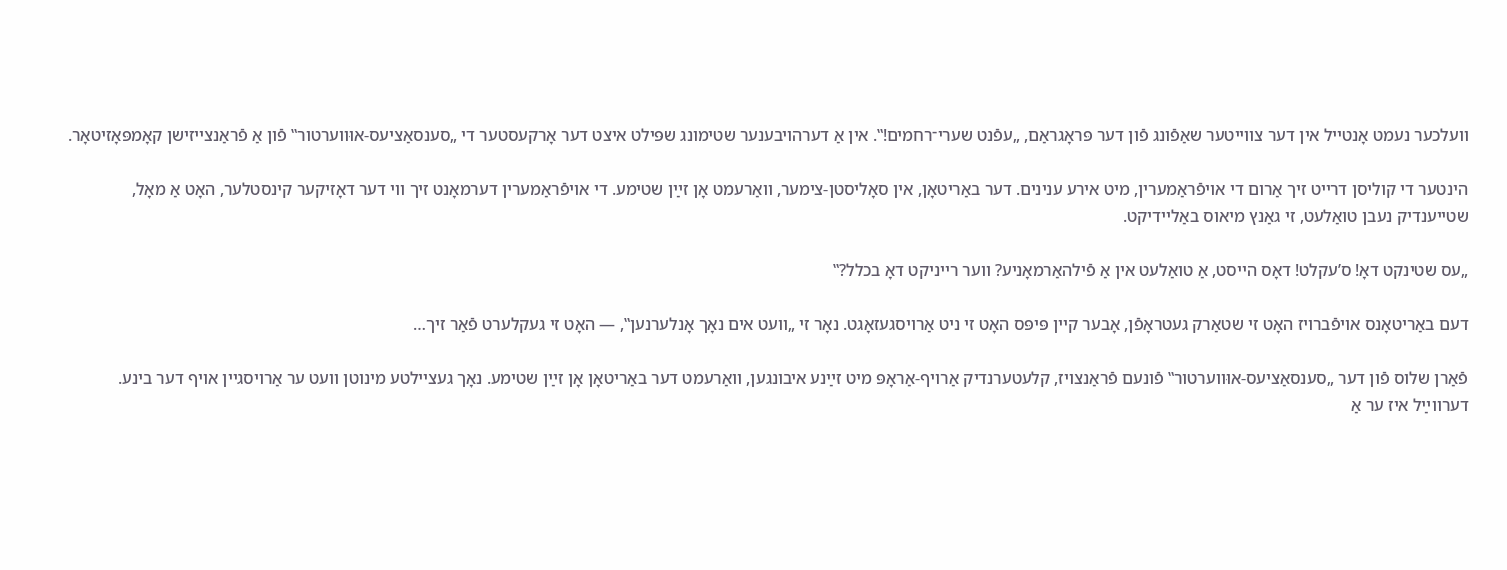וועלכער נעמט אָנטייל אין דער צווייטער שאַפֿונג פֿון דער פּראָגראַם, „עפֿנט שערי־רחמים!‟. אין אַ דערהויבענער שטימונג שפּילט איצט דער אָרקעסטער די „סענסאַציעס-אוּווערטור‟ פֿון אַ פֿראַנצייזישן קאָמפּאָזיטאָר.

הינטער די קוליסן דרייט זיך אַרום די אויפֿראַמערין, מיט אירע ענינים. דער באַריטאָן, אין סאָליסטן-צימער, וואַרעמט אָן זײַן שטימע. די אויפֿראַמערין דערמאָנט זיך ווי דער דאָזיקער קינסטלער, האָט אַ מאָל, שטייענדיק נעבן טואַלעט, זי גאַנץ מיאוס באַליידיקט.

„עס שטינקט דאָ! ס’עקלט! דאָס הייסט, אַ טואַלעט אין אַ פֿילהאַרמאָניע? ווער רייניקט דאָ בכלל?‟

דעם באַריטאָנס אויפֿברויז האָט זי שטאַרק געטראָפֿן, אָבער קיין פּיפּס האָט זי ניט אַרויסגעזאָגט. נאָר זי „וועט אים נאָך אָנלערנען‟, — האָט זי געקלערט פֿאַר זיך…

פֿאַרן שלוס פֿון דער „סענסאַציעס-אוּווערטור‟ פֿונעם פֿראַנצויז, קלעטערנדיק אַרויף-אַראָפּ מיט זײַנע איבונגען, וואַרעמט דער באַריטאָן אָן זײַן שטימע. נאָך געציילטע מינוטן וועט ער אַרויסגיין אויף דער בינע. דערווײַל איז ער אַ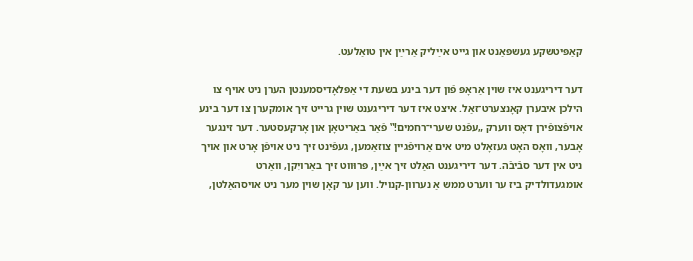קאַפּיטשקע געשפּאַנט און גייט אײַליק אַרײַן אין טואַלעט.

דער דיריגענט איז שוין אַראָפּ פֿון דער בינע בשעת די אַפּלאָדיסמענטן הערן ניט אויף צו הילכן איבערן קאָנצערט־זאַל. איצט איז דער דיריגענט שוין גרייט זיך אומקערן צו דער בינע אויפֿצופֿירן דאָס ווערק „עפֿנט שערי־רחמים!‟ פֿאַר באַריטאָן און אָרקעסטער. דער זינגער אָבער, וואָס האָט געזאָלט מיט אים אַרויפֿגיין צוזאַמען, געפֿינט זיך ניט אויפֿן אָרט און אויך ניט אין דער סבֿיבֿה. דער דיריגענט האַלט זיך אײַן, פּרוּווט זיך באַרויִקן, וואַרט אומגעדולדיק ביז ער ווערט ממש אַ נערוון-קנויל. ווען ער קאָן שוין מער ניט אויסהאַלטן,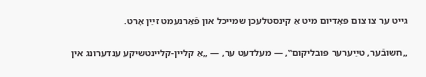גייט ער צו צום פּאָדיום מיט אַ קינסטלעכן שמייכל און פֿאַרנעמט זײַן אָרט.

„חשובֿער, טײַערער פּובליקום‟, — מעלדעט ער, — „אַ קליין-קליינטשיקע ענדערונג אין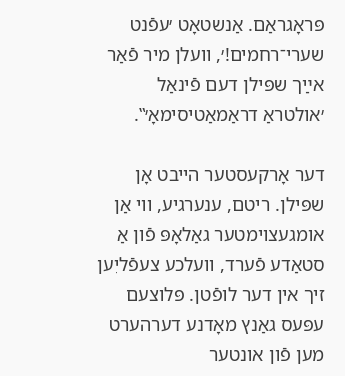פּראָגראַם. אַנשטאָט ׳עפֿנט שערי־רחמים!׳, וועלן מיר פֿאַר אײַך שפּילן דעם פֿינאַל ׳אולטראַ דראַמאַטיסימאָ׳‟.

דער אָרקעסטער הייבט אָן שפּילן. ריטם, ענערגיע, ווי אַן אומגעצוימטער גאַלאָפּ פֿון אַ סטאַדע פֿערד, וועלכע צעפֿליִען זיך אין דער לופֿטן. פּלוצעם עפּעס גאַנץ מאָדנע דערהערט מען פֿון אונטער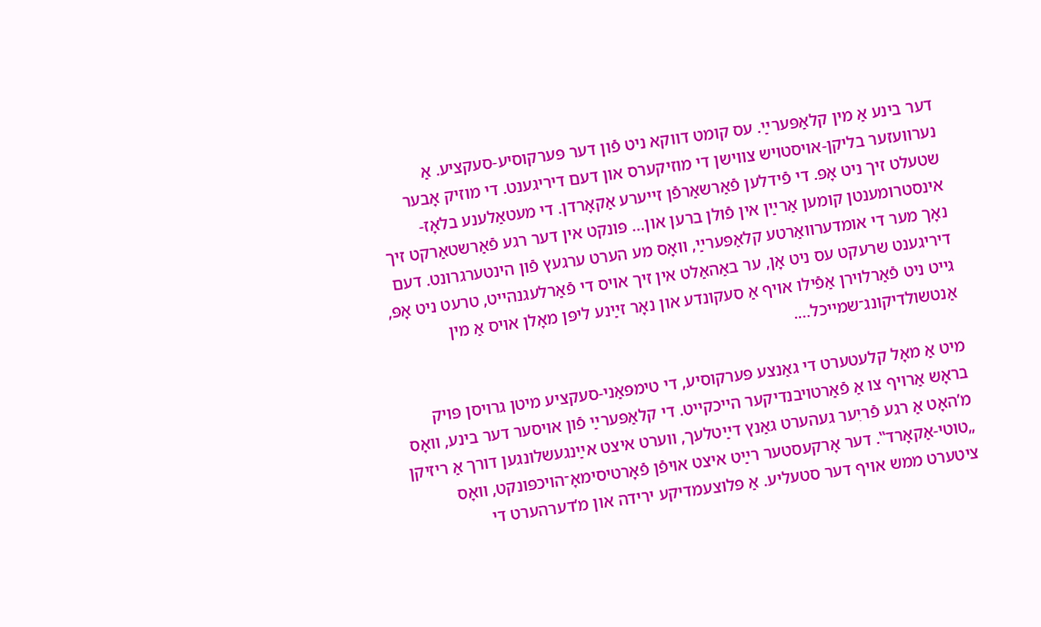דער בינע אַ מין קלאַפּערײַ. עס קומט דווקא ניט פֿון דער פּערקוסיע-סעקציע. אַ נערוועזער בליקן-אויסטויש צווישן די מוזיקערס און דעם דיריגענט. די מוזיק אָבער שטעלט זיך ניט אָפּ. די פֿידלען פֿאַרשאַרפֿן זייערע אַקאָרדן. די מעטאַלענע בלאָז-אינסטרומענטן קומען אַרײַן אין פֿולן ברען און… פּונקט אין דער רגע פֿאַרשטאַרקט זיך נאָך מער די אומדערוואַרטע קלאַפּערײַ, וואָס מע הערט ערגעץ פֿון הינטערגרונט. דעם דיריגענט שרעקט עס ניט אָן, ער באַהאַלט אין זיך אויס די פֿאַרלעגנהייט, טרעט ניט אָפּ, גייט ניט פֿאַרלוירן אַפֿילו אויף אַ סעקונדע און נאָר זײַנע ליפּן מאָלן אויס אַ מין אַנטשולדיקונג־שמייכל….

מיט אַ מאָל קלעטערט די גאַנצע פּערקוסיע, די טימפּאַני-סעקציע מיטן גרויסן פּויק בראָש אַרויף צו אַ פֿאַרטויבנדיקער הייכקייט. די קלאַפּערײַ פֿון אויסער דער בינע, וואָס מ’האָט אַ רגע פֿריִער געהערט גאַנץ דײַטלעך, ווערט איצט אײַנגעשלונגען דורך אַ ריזיקן „טוטי-אַקאָרד‟. דער אָרקעסטער רײַט איצט אויפֿן פֿאָרטיסימאָ־הויכפּונקט, וואָס ציטערט ממש אויף דער סטעליע. אַ פּלוצעמדיקע ירידה און מ’דערהערט די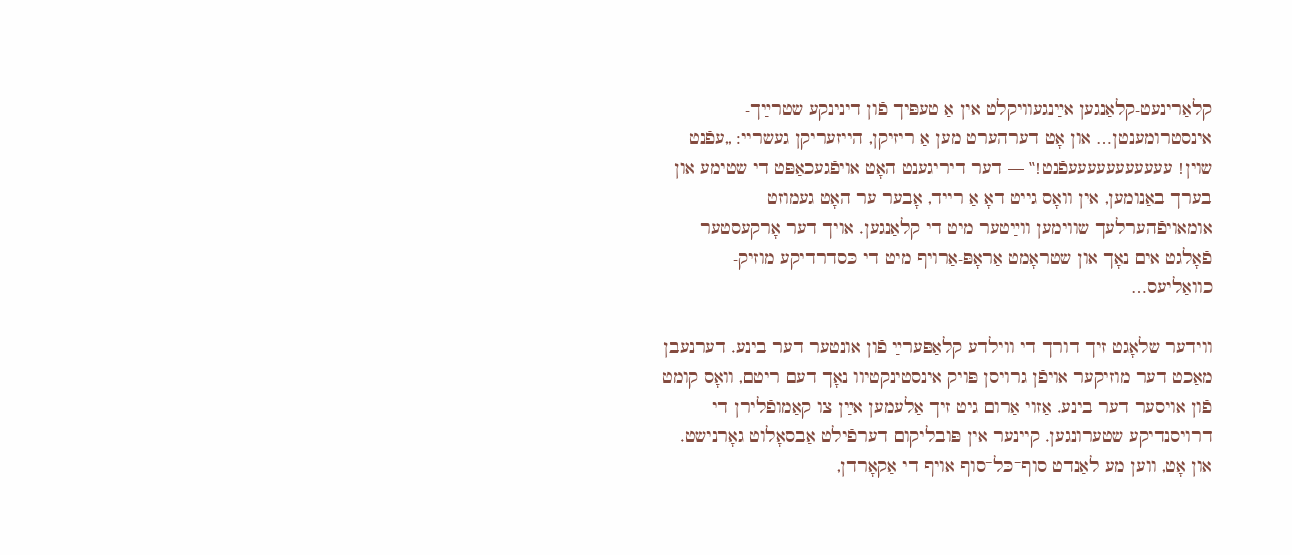קלאַרינעט-קלאַנגען אײַנגעוויקלט אין אַ טעפּיך פֿון דינינקע שטרײַך-אינסטרומענטן… און אָט דערהערט מען אַ ריזיקן, הייזעריקן געשריי: „עפֿנט שוין! עעעעעעעעעעעפֿנט!‟ — דער דיריגענט האָט אויפֿגעכאַפּט די שטימע און בערך באַנומען, אין וואָס גייט דאָ אַ רייד, אָבער ער האָט געמוזט אומאויפֿהערלעך שווימען ווײַטער מיט די קלאַנגען. אויך דער אָרקעסטער פֿאָלגט אים נאָך און שטראָמט אַראָפּ-אַרויף מיט די כּסדרדיקע מוזיק-כוואַליעס…

ווידער שלאָגט זיך דורך די ווילדע קלאַפּערײַ פֿון אונטער דער בינע. דערנעבן מאַכט דער מוזיקער אויפֿן גרויסן פּויק אינסטינקטיוו נאָך דעם ריטם, וואָס קומט פֿון אויסער דער בינע. אַזוי אַרום גיט זיך אַלעמען אײַן צו קאַמופֿלירן די דרויסנדיקע שטערונגען. קיינער אין פּובליקום דערפֿילט אַבסאָלוט גאָרנישט. און אָט, ווען מע לאַנדט סוף־כּל־סוף אויף די אַקאָרדן,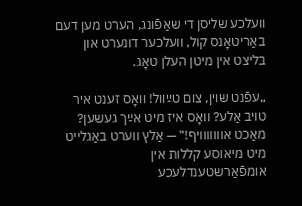וועלכע שליסן די שאַפֿונג, הערט מען דעם באַריטאָנס קול, וועלכער דונערט און בליצט אין מיטן העלן טאָג.

„עפֿנט שוין, צום טײַוול! וואָס זענט איר טויב אַלע? וואָס איז מיט אײַך געשען? מאַכט אווווווויף!‟ — אַלץ ווערט באַגלייט מיט מיאוסע קללות אין אומפֿאַרשטענדלעכע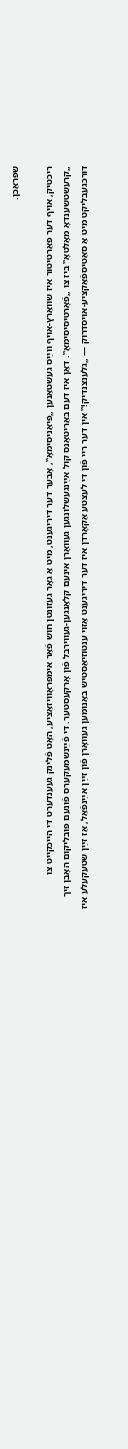שפּראַכן.

ריכטיק, אויף דער פּאַרטיטור איז שוואַרץ-אויף ווײַס געשטאַנען „פּיאַניסימאָ‟, אָבער דער דיריגענט, מיט אַ גאָר געזונטן חוש פֿאַר אימפּראָוויזאַציע, האָט פֿלינק געענדערט די הייכקייט צו „קרעשטשענדאָ מאָלטאָ‟ ביז צו „פֿאָרטיסיסימאָ‟. דאַן איז דעם באַריטאָנס קול אײַנגעשלונגען געוואָרן אינעם קלאַנגען-געווירבל פֿון אָרקעסטער. די פֿײַנשמעקערס פֿונעם פּובליקום האָבן זיך דורכגעבליקט מיט אַ סאַטיספֿאַקציע-אויסדרוק — „גלענצנדיק!‟ אין דער ריי פֿון די לעצטע אַקאָרדן איז דער דיריגענט אַזוי ענטוזיאַסטיש באַנומען געוואָרן פֿון זײַן אײַנפֿאַל, אַז זײַן שטעקעלע איז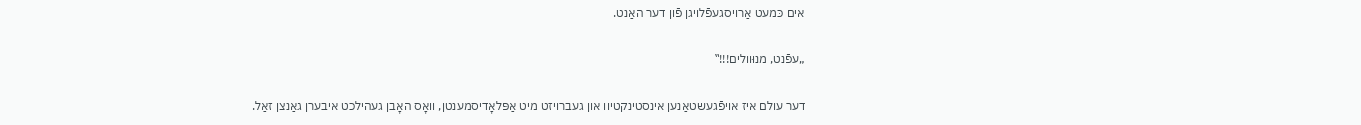אים כּמעט אַרויסגעפֿלויגן פֿון דער האַנט.

„עפֿנט, מנוּוולים!!!‟

דער עולם איז אויפֿגעשטאַנען אינסטינקטיוו און געברויזט מיט אַפּלאָדיסמענטן, וואָס האָבן געהילכט איבערן גאַנצן זאַל.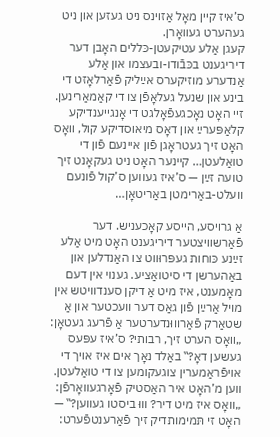ס’איז קיין מאָל אַזוינס ניט געזען און ניט געהערט געוואָרן.
קעגן אַלע עטיקעטן-כּללים האָבן דער דיריגענט בכּבֿודו-ובעצמו און אַלע אַנדערע מוזיקערס אײַליק פֿאַרלאָזט די בינע און שנעל געלאָפֿן צו די קאַמאַרינען. זיי האָט נאָכגעפֿאָלגט די אָנגייענדיקע קלאַפּערײַ און דאָס מיאוסדיקע קול, וואָס האָט זיך געטראָגן פֿון איינעם פֿון די טואַלעטן… קיינער האָט ניט געקאָנט זיך טועה זײַן — ס’איז געווען ס’קול פֿונעם וועלט-באַרימטן באַריטאָן…

אַ גרויסע, הייסע קאָכעניש. דער פֿאַרשוויצטער דיריגענט האָט מיט אַלע זײַנע כּוחות געפּרוּווט צו האַנדלען און באַהערשן די סיטואַציע. גענוי אין דעם מאָמענט, איז מיט אַ דיקן סענדוויטש אין מויל אַרײַן פֿון גאַס דער וועכטער און אַ שטאַרק פֿאַרוווּנדערטער אַ פֿרעג געטאָן: „וואָס הערט זיך, רבותי? ס’איז עפּעס געשען דאָ?‟ באַלד נאָך אים איז אויך די אויפֿראַמערין צוגעקומען צו די טואַלעטן. ווען מ’האָט איר האַסטיק פֿאָרגעוואָרפֿן: „וואָס איז מיט דיר? וווּ ביסטו געווען?‟ — האָט זי תּמימותדיק זיך פֿאַרענטפֿערט: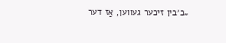„כ׳בין זיכער געווען, אַז דער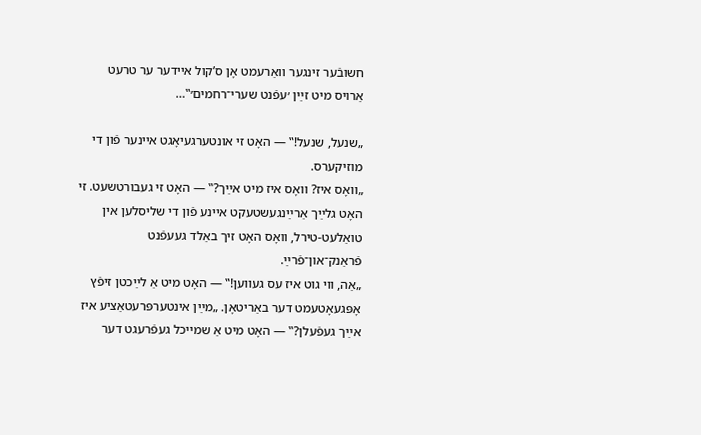חשובֿער זינגער וואַרעמט אָן ס’קול איידער ער טרעט אַרויס מיט זײַן ׳עפֿנט שערי־רחמים׳‟…

„שנעל, שנעל!‟ — האָט זי אונטערגעיאָגט איינער פֿון די מוזיקערס.
„וואָס איז? וואָס איז מיט אײַך?‟ — האָט זי געבורטשעט. זי האָט גלײַך אַרײַנגעשטעקט איינע פֿון די שליסלען אין טואַלעט-טירל, וואָס האָט זיך באַלד געעפֿנט פֿראַנק־און־פֿרײַ.
„אַה, ווי גוט איז עס געווען!‟ — האָט מיט אַ לײַכטן זיפֿץ אָפּגעאָטעמט דער באַריטאָן. „מײַן אינטערפּרעטאַציע איז אײַך געפֿעלן?‟ — האָט מיט אַ שמייכל געפֿרעגט דער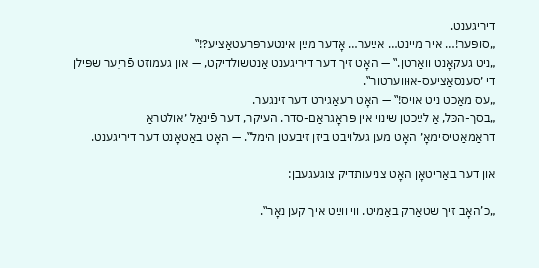דיריגענט.
„סופּער!… איר מיינט… אײַער… אָדער מײַן אינטערפּרעטאַציע?!‟
„ניט געקאָנט וואַרטן.‟ — האָט זיך דער דיריגענט אַנטשולדיקט, — און געמוזט פֿריִער שפּילן די ׳סענסאַציעס-אוּווערטור‟.
„עס מאַכט ניט אויס!‟ — האָט רעאַגירט דער זינגער.
„בסך-הכּל, אַ לײַכטן שינוי אין פּראָגראַם-סדר. העיקר, דער פֿינאַל ׳אולטראַ דראַמאַטיסימאָ׳ האָט מען געלויבט ביזן זיבעטן הימל‟. — האָט באַטאָנט דער דיריגענט.

און דער באַריטאָן האָט צניעותדיק צוגעגעבן:

„כ’האָב זיך שטאַרק באַמיט. ווי ווײַט איך קען נאָר‟.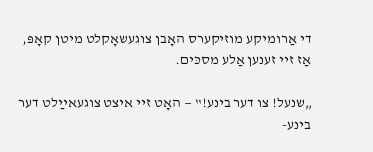די אַרומיקע מוזיקערס האָבן צוגעשאָקלט מיטן קאָפּ, אַז זיי זענען אַלע מסכּים.

„שנעל! צו דער בינע!‟ — האָט זיי איצט צוגעאײַלט דער בינע-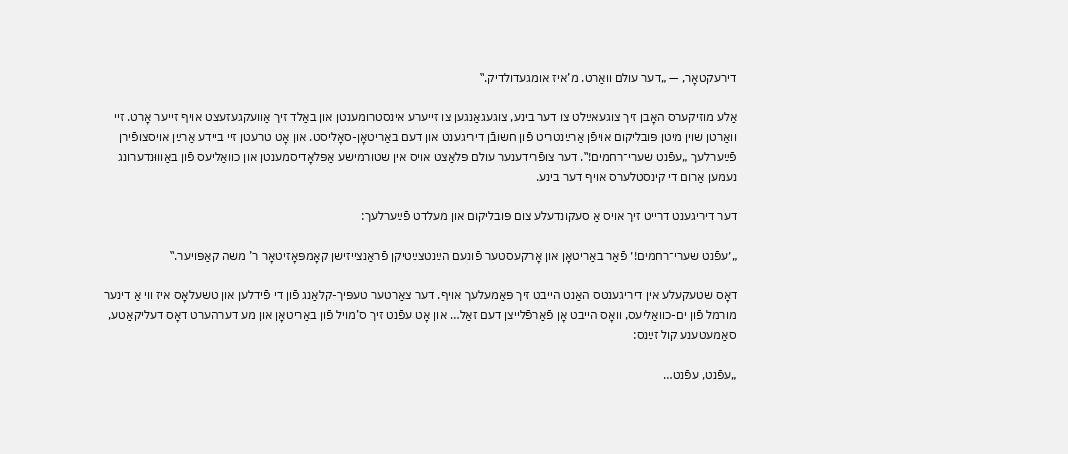דירעקטאָר, — „דער עולם וואַרט. מ’איז אומגעדולדיק.‟

אַלע מוזיקערס האָבן זיך צוגעאײַלט צו דער בינע, צוגעגאַנגען צו זייערע אינסטרומענטן און באַלד זיך אַוועקגעזעצט אויף זייער אָרט. זיי וואַרטן שוין מיטן פּובליקום אויפֿן אַרײַנטריט פֿון חשובֿן דיריגענט און דעם באַריטאָן-סאָליסט. און אָט טרעטן זיי ביידע אַרײַן אויסצופֿירן פֿײַערלעך „עפֿנט שערי־רחמים!‟. דער צופֿרידענער עולם פּלאַצט אויס אין שטורמישע אַפּלאָדיסמענטן און כוואַליעס פֿון באַוווּנדערונג נעמען אַרום די קינסטלערס אויף דער בינע.

דער דיריגענט דרייט זיך אויס אַ סעקונדעלע צום פּובליקום און מעלדט פֿײַערלעך:

„׳עפֿנט שערי־רחמים!׳ פֿאַר באַריטאָן און אָרקעסטער פֿונעם הײַנטצײַטיקן פֿראַנצייזישן קאָמפּאָזיטאָר ר’ משה קאַפּויער.‟

דאָס שטעקעלע אין דיריגענטס האַנט הייבט זיך פּאַמעלעך אויף. דער צאַרטער טעפּיך-קלאַנג פֿון די פֿידלען און טשעלאָס איז ווי אַ דינער מורמל פֿון ים-כוואַליעס, וואָס הייבט אָן פֿאַרפֿלייצן דעם זאַל… און אָט עפֿנט זיך ס’מויל פֿון באַריטאָן און מע דערהערט דאָס דעליקאַטע, סאַמעטענע קול זײַנס:

„עפֿנט, עפֿנט…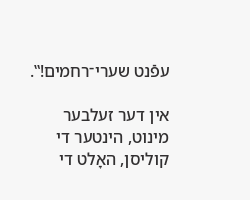עפֿנט שערי־רחמים!‟.

אין דער זעלבער מינוט, הינטער די קוליסן, האָלט די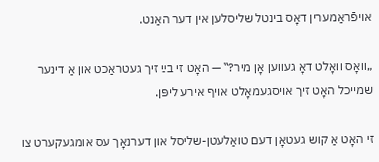אויפֿראַמערין דאָס בינטל שליסלען אין דער האַנט.

„וואָס וואָלט דאָ געווען אָן מיר?‟ — האָט זי בײַ זיך געטראַכט און אַ דינער שמייכל האָט זיך אויסגעמאָלט אויף אירע ליפּן.

זי האָט אַ קוש געטאָן דעם טואַלעטן-שליסל און דערנאָך עס אומגעקערט צו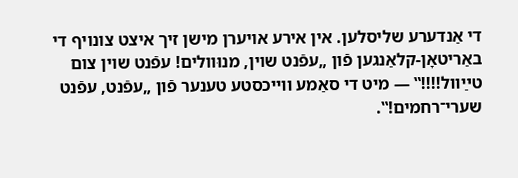די אַנדערע שליסלען. אין אירע אויערן מישן זיך איצט צונויף די באַריטאָן-קלאַנגען פֿון „עפֿנט שוין, מנוּוולים! עפֿנט שוין צום טײַוול!!!!‟ — מיט די סאַמע ווייכסטע טענער פֿון „עפֿנט, עפֿנט שערי־רחמים!‟.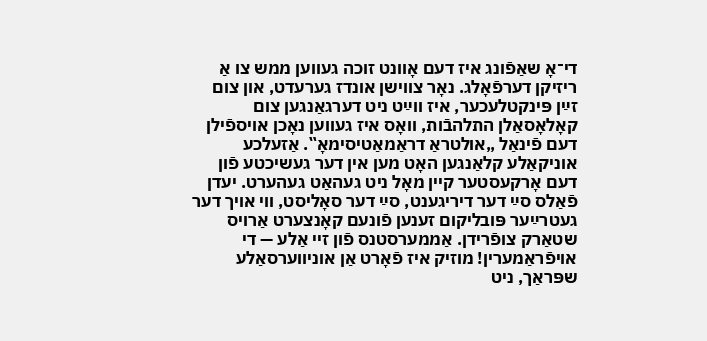די־אָ שאַפֿונג איז דעם אָוונט זוכה געווען ממש צו אַ ריזיקן דערפֿאָלג. נאָר צווישן אונדז גערעדט, און צום זײַן פּינקטלעכער, איז ווײַט ניט דערגאַנגען צום קאָלאָסאַלן התלהבֿות, וואָס איז געווען נאָכן אויספֿילן דעם פֿינאַל „אולטראַ דראַמאַטיסימאָ‟. אַזעלכע אוניקאַלע קלאַנגען האָט מען אין דער געשיכטע פֿון דעם אָרקעסטער קיין מאָל ניט געהאַט געהערט. יעדן פֿאַלס סײַ דער דיריגענט, סײַ דער סאָליסט, ווי אויך דער געטרײַער פּובליקום זענען פֿונעם קאָנצערט אַרויס שטאַרק צופֿרידן. אַממערסטנס פֿון זיי אַלע — די אויפֿראַמערין! מוזיק איז פֿאָרט אַן אוניווערסאַלע שפּראַך, ניט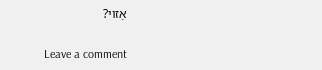אַזוי?

Leave a comment